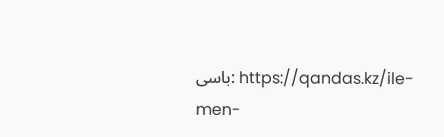باسى: https://qandas.kz/ile-men-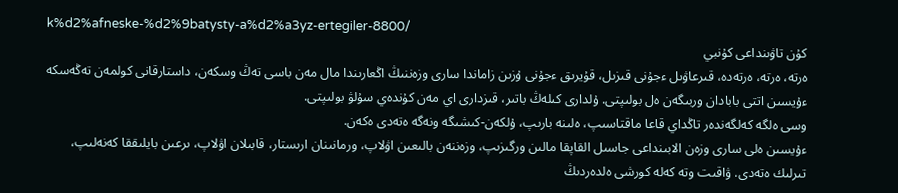k%d2%afneske-%d2%9batysty-a%d2%a3yz-ertegiler-8800/
كۇن تاۋىنداعى كۇنبي
ەرتە، ەرتە، ەرتەدە، قىرعاۋىل ءجۇنى قىزىل، قۇيرىق ءجۇنى ۇزىن زاماندا سارى وزەننىڭ اڭعارىندا مال مەن باسى تەڭ وسكەن، داستارقانى كولمەن تەڭەسكە ءۇيسىن اتتى بابادان وربىگەن ەل بولىپتى. ۇلدارى كىلەڭ باتىر، قىزدارى اي مەن كۇندەي سۇلۋ بولىپتى.
وسى ەلگە كەلگەندەر تاڭداي قاعا ماقتاسىپ، ەلىنە بارىپ، ۇلكەن-كىشىگە ونەگە ەتەدى ەكەن.
ءۇيسىن ەلى سارى وزەن الابىنداعى جاسىل القاپقا مالىن ورگىزىپ، وزەننەن بالىعىن اۋلاپ، ورمانىنان ارىستار، قابىلان اۋلاپ، ىرعىن بايلىققا كەنەلىپ، تىرلىك ەتەدى. ۋاقىت وتە كەلە كورشى ەلدەردىڭ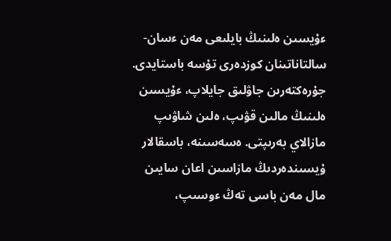ءۇيسىن ەلىنىڭ بايلىعى مەن ءسان-سالتاناتىنان كوزدەرى تۇسە باستايدى. جۇرەكتەرىن جاۋلىق جايلاپ، ءۇيسىن ەلىنىڭ مالىن قۋىپ، ەلىن شاۋىپ مازالاي بەرىپتى. ەسەسىنە، باسقالار ۇيسىندەردىڭ مازاسىن اعان سايىن مال مەن باسى تەڭ ءوسىپ،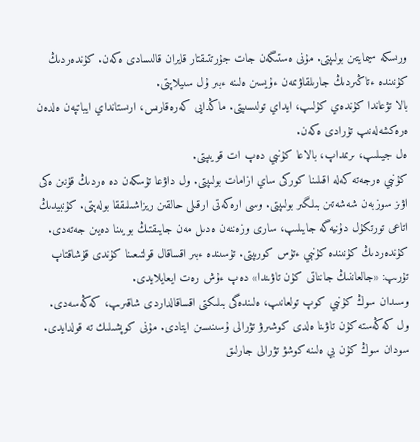ورىسكە سيمايتىن بولىپتى. مۇنى ەستىگەن جات جۇرتتىقتار قايران قالىسادى ەكەن. كۇندەردىڭ كۇنىندە ءتاڭىردىڭ جارىلقاۋىمەن ءۇيسىن ەلىنە ءبىر ۇل سىيلاپتى.
بالا تۋعاندا كۇندەي كۇلىپ، ايداي تولىسىپتى. ماڭدايى كەرەقارىس، ارىستانداي ايباتپەن ەلدەن ەرەكشەلەنىپ تۇرادى ەكەن.
ەل جيىلىپ، ىرىمداپ، بالاعا كۇنبي دەپ ات قويىپتى.
كۇنبي ەرجەتە كەلە اقىلىنا كوركى ساي ازامات بولىپتى. ول داۋعا تۇسكەن دە ەردىڭ قۇنىن ەكى اۋىز سوزبەن شەشەتىن بىلگىر بولىپتى. وسى ارەكەتى ارقىلى حالقىن ريزاشىلىققا بولەپتى. كۇنبيدىڭ اتاعى تورتكۇل دۇنيەگە جايىلىپ، سارى وزەننەن ەدىل مەن جايىقتىڭ بويىنا دەيىن جەتەدى.
كۇندەردىڭ كۇنىندە كۇنبي ءتۇس كورىپتى. تۇسىندە ءبىر اقساقال قولتىعىنا كۇندى قۇشاقتاپ تۇرىپ: «جالعاننىڭ جانناتى كۇن تاۋىندا» دەپ ءۇش رەت ايعايلايدى.
وسىدان سوڭ كۇنبي كوپ تولعانىپ، ەلىندەگى بىلىكتى اقساقالداردى شاقىرىپ، كەڭەسەدى.
ول كەڭەستە كۇن تاۋىنا ەلدى كوشىرۋ تۋرالى ۇسىنىسىن ايتادى. مۇنى كوپشىلىك تە قولدايدى.
سودان سوڭ كۇن بي ەلىنە كوشۋ تۋرالى جارلىق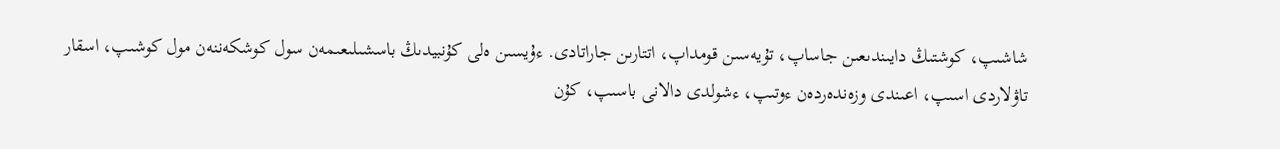شاشىپ، كوشتىڭ دايىندىعىن جاساپ، تۇيەسىن قومداپ، اتتارىن جاراتادى. ءۇيسىن ەلى كۇنبيدىڭ باسشىلىعىمەن سول كوشكەننەن مول كوشىپ، اسقار تاۋلاردى اسىپ، اعىندى وزەندەردەن ءوتىپ، ءشولدى دالانى باسىپ، كۇن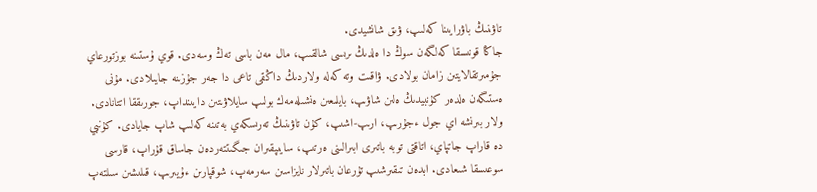تاۋىنىڭ باۋرايىنا كەلىپ، ۋىق شانشيدى.
جاڭا قونىسقا كەلگەن سوڭ دا ەلدىڭ ىرىسى شالقىپ، مال مەن باسى تەڭ وسەدى. قوي ۇستىنە بوزتورعاي جۇمىرتقالايتىن زامان بولادى. ۋاقىت وتە كەلە ولاردىڭ داڭقى تاعى دا جەر جۇزىنە جايىلادى. مۇنى ەستىگەن ەلدەر كۇنبيدىڭ ەلىن شاۋىپ، بايلىعىن ەنشىلەمەك بولىپ سايلاۋىتىن دايىنداپ، جورىققا اتتانادى. ولار بىرنشە اي جول ءجۇرىپ، ارىپ-اشىپ، كۇن تاۋىنىڭ تەرىسكەي بەتىنە كەلىپ شاپ جايادى. كۇنبي دە قاراپ جاتپاي، اتاقتى توبە باتىرى ابىرالىنى ەرتىپ، سايىپقىران جىگىتتەردەن جاساق قۇراپ، قارسى سوعىسقا شىعادى. ابدەن تىقىرشىپ تۇرعان باتىرلار نايزاسىن سەرمەپ، شوقپارىن ءۇيىرىپ، قىلىشىن سىلتەپ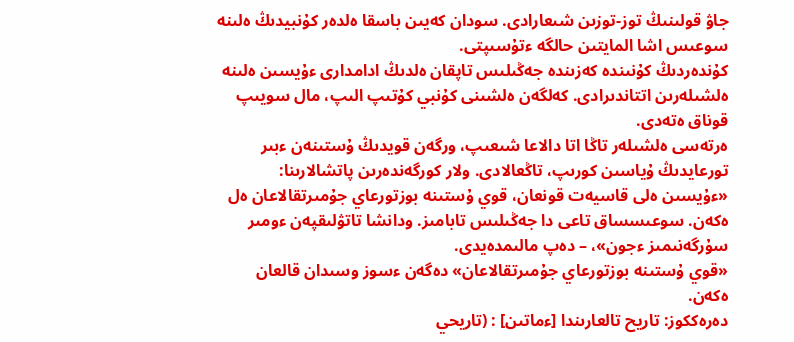جاۋ قولىنىڭ توز-توزىن شىعارادى. سودان كەيىن باسقا ەلدەر كۇنبيدىڭ ەلىنە سوعىس اشا المايتىن حالگە ءتۇسىپتى.
كۇندەردىڭ كۇنىندە كەزىندە جەڭىلىس تاپقان ەلدىڭ ادامدارى ءۇيسىن ەلىنە ەلشىلەرىن اتتاندىرادى. كەلگەن ەلشىنى كۇنبي كۇتىپ الىپ، مال سويىپ قوناق ەتەدى.
ەرتەسى ەلشىلەر تاڭا اتا دالاعا شىعىپ، ورگەن قويدىڭ ۇستىنەن ءبىر تورعايدىڭ ۇياسىن كورىپ، تاڭعالادى. ولار كورگەندەرىن پاتشالارىنا: «ءۇيسىن ەلى قاسيەت قونعان، قوي ۇستىنە بوزتورعاي جۇمىرتقالاعان ەل ەكەن. سوعىسساق تاعى دا جەڭىلىس تابامىز. ودانشا تاتۋلىقپەن ءومىر سۇرگەنىمىز ءجون»، – دەپ مالىمدەيدى.
«قوي ۇستىنە بوزتورعاي جۇمىرتقالاعان» دەگەن ءسوز وسىدان قالعان ەكەن.
دەرەككوز: تاريح تالعارىندا [ءماتىن] : (تاريحي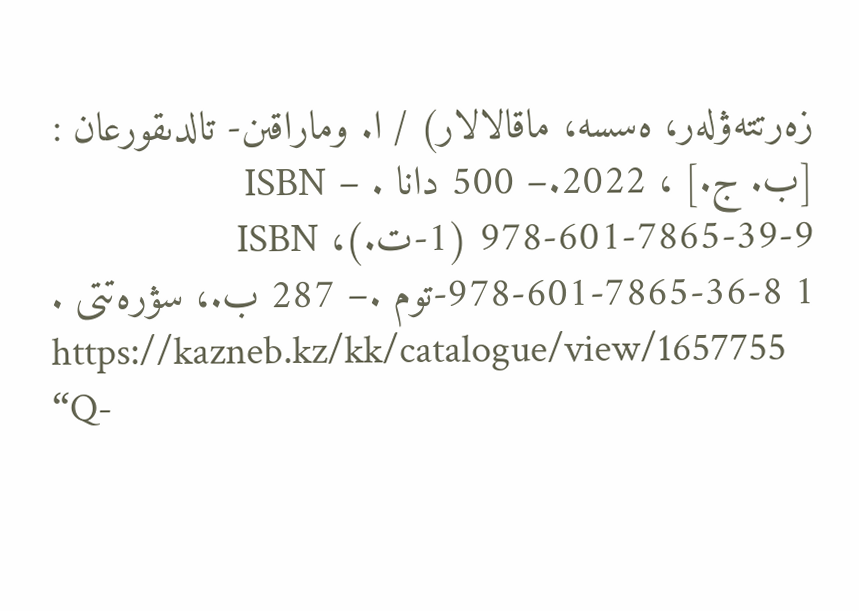زەرتتەۋلەر، ەسسە، ماقالالار) / ا. وماراقىن- تالدىقورعان : [ب. ج.] ، 2022.– 500 دانا . – ISBN 978-601-7865-39-9 (1-ت.)، ISBN 978-601-7865-36-8 1-توم .– 287 ب.، سۋرەتتى .
https://kazneb.kz/kk/catalogue/view/1657755
“Q-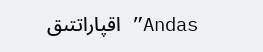Andas” اقپاراتتىق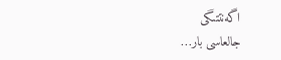اگەنتتىگى
جالعاسى بار…